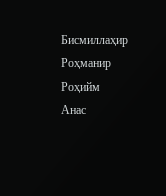Бисмиллаҳир Роҳманир Роҳийм
Анас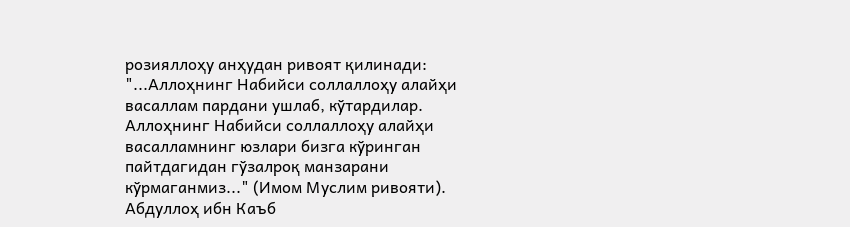розияллоҳу анҳудан ривоят қилинади: "...Аллоҳнинг Набийси соллаллоҳу алайҳи васаллам пардани ушлаб, кўтардилар. Аллоҳнинг Набийси соллаллоҳу алайҳи васалламнинг юзлари бизга кўринган пайтдагидан гўзалроқ манзарани кўрмаганмиз..." (Имом Муслим ривояти).
Абдуллоҳ ибн Каъб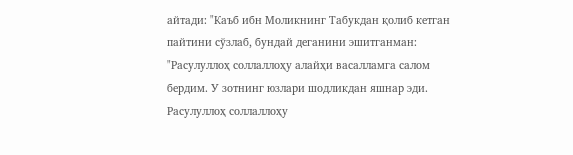айтади: "Каъб ибн Моликнинг Табукдан қолиб кетган пайтини сўзлаб, бундай деганини эшитганман: "Расулуллоҳ соллаллоҳу алайҳи васалламга салом бердим. У зотнинг юзлари шодликдан яшнар эди. Расулуллоҳ соллаллоҳу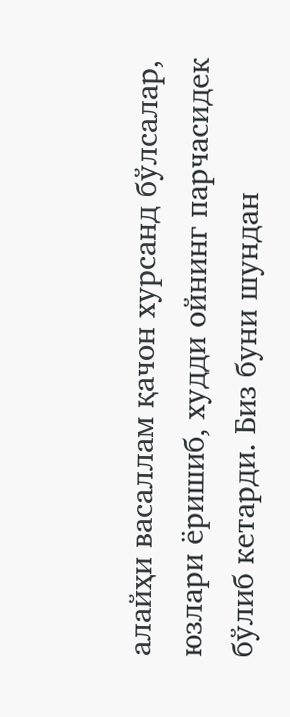алайҳи васаллам қачон хурсанд бўлсалар, юзлари ёришиб, худди ойнинг парчасидек бўлиб кетарди. Биз буни шундан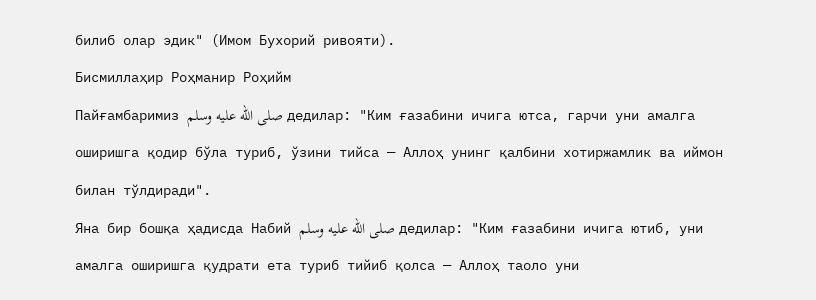билиб олар эдик" (Имом Бухорий ривояти).
Бисмиллаҳир Роҳманир Роҳийм
Пайғамбаримиз صلى الله عليه وسلم дедилар: "Ким ғазабини ичига ютса, гарчи уни амалга оширишга қодир бўла туриб, ўзини тийса — Аллоҳ унинг қалбини хотиржамлик ва иймон билан тўлдиради".
Яна бир бошқа ҳадисда Набий صلى الله عليه وسلم дедилар: "Ким ғазабини ичига ютиб, уни амалга оширишга қудрати ета туриб тийиб қолса — Аллоҳ таоло уни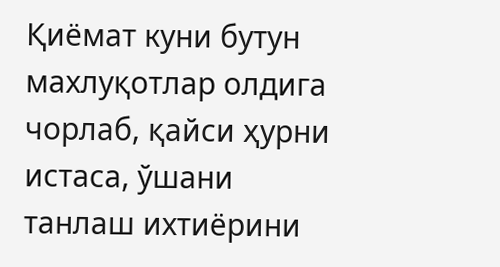Қиёмат куни бутун махлуқотлар олдига чорлаб, қайси ҳурни истаса, ўшани танлаш ихтиёрини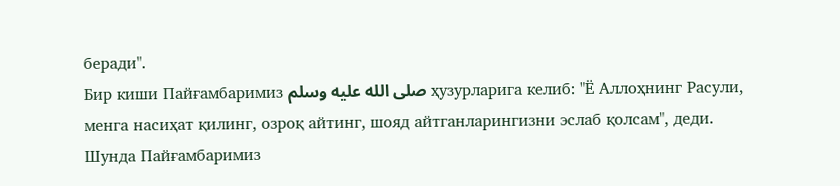беради".
Бир киши Пайғамбаримиз صلى الله عليه وسلم ҳузурларига келиб: "Ё Аллоҳнинг Расули, менга насиҳат қилинг, озроқ айтинг, шояд айтганларингизни эслаб қолсам", деди.
Шунда Пайғамбаримиз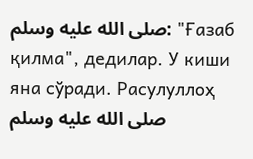صلى الله عليه وسلم: "Ғазаб қилма", дедилар. У киши яна сўради. Расулуллоҳ صلى الله عليه وسلم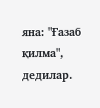яна: "Ғазаб қилма", дедилар.